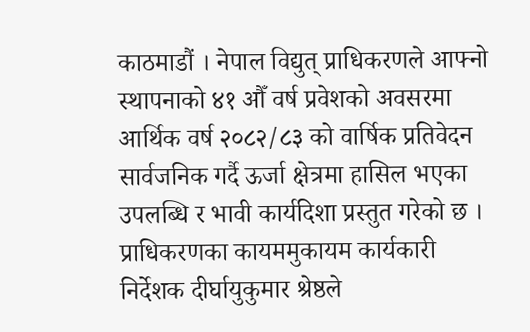काठमाडौं । नेपाल विद्युत् प्राधिकरणले आफ्नो स्थापनाको ४१ औँ वर्ष प्रवेशको अवसरमा आर्थिक वर्ष २०८२/८३ को वार्षिक प्रतिवेदन सार्वजनिक गर्दै ऊर्जा क्षेत्रमा हासिल भएका उपलब्धि र भावी कार्यदिशा प्रस्तुत गरेको छ ।
प्राधिकरणका कायममुकायम कार्यकारी निर्देशक दीर्घायुकुमार श्रेष्ठले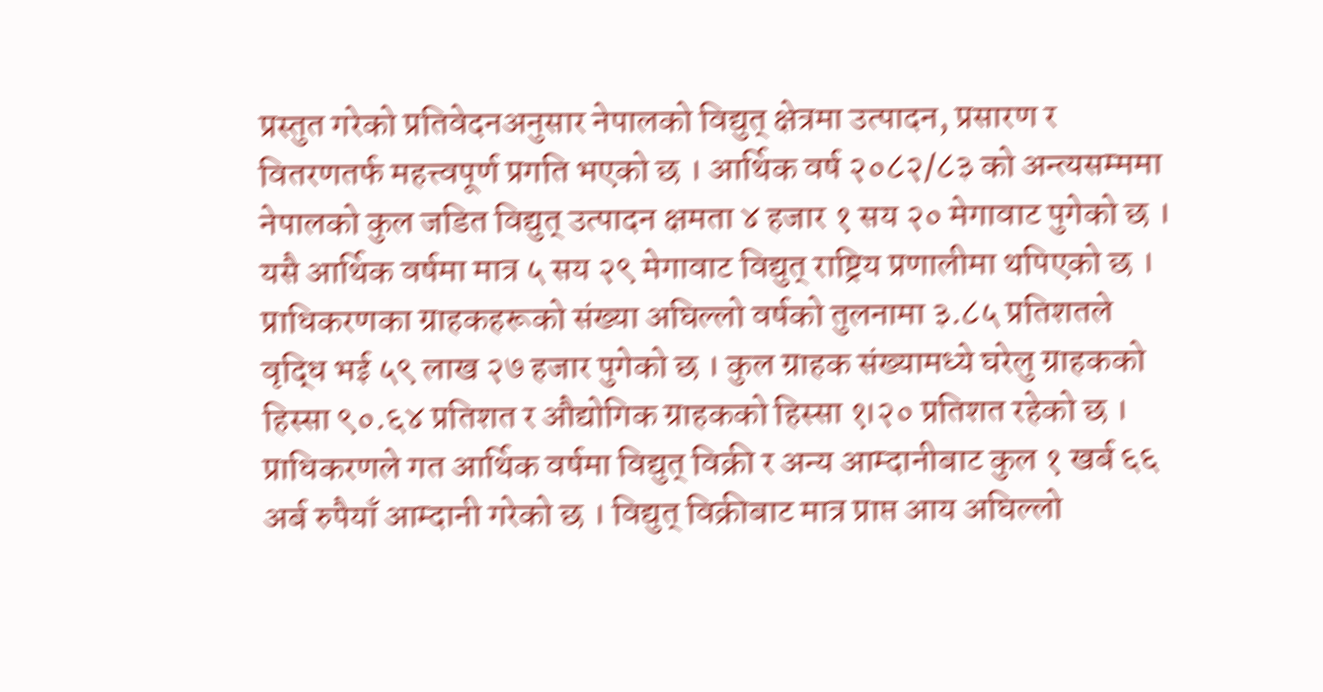प्रस्तुत गरेको प्रतिवेदनअनुसार नेपालको विद्युत् क्षेत्रमा उत्पादन, प्रसारण र वितरणतर्फ महत्त्वपूर्ण प्रगति भएको छ । आर्थिक वर्ष २०८२/८३ को अन्त्यसम्ममा नेपालको कुल जडित विद्युत् उत्पादन क्षमता ४ हजार १ सय २० मेगावाट पुगेको छ । यसै आर्थिक वर्षमा मात्र ५ सय २९ मेगावाट विद्युत् राष्ट्रिय प्रणालीमा थपिएको छ ।
प्राधिकरणका ग्राहकहरूको संख्या अघिल्लो वर्षको तुलनामा ३.८५ प्रतिशतले वृद्धि भई ५९ लाख २७ हजार पुगेको छ । कुल ग्राहक संख्यामध्ये घरेलु ग्राहकको हिस्सा ९०.६४ प्रतिशत र औद्योगिक ग्राहकको हिस्सा १।२० प्रतिशत रहेको छ । प्राधिकरणले गत आर्थिक वर्षमा विद्युत् विक्री र अन्य आम्दानीबाट कुल १ खर्ब ६६ अर्ब रुपैयाँ आम्दानी गरेको छ । विद्युत् विक्रीबाट मात्र प्राप्त आय अघिल्लो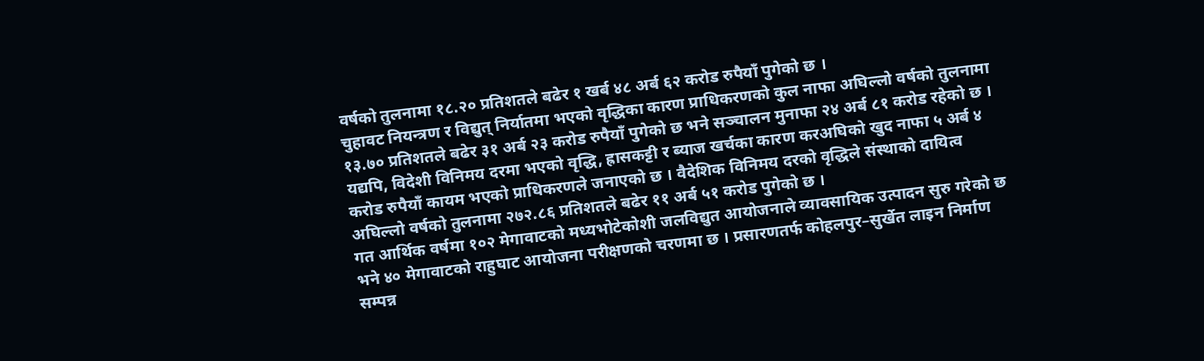वर्षको तुलनामा १८.२० प्रतिशतले बढेर १ खर्ब ४८ अर्ब ६२ करोड रुपैयाँ पुगेको छ ।
चुहावट नियन्त्रण र विद्युत् निर्यातमा भएको वृद्धिका कारण प्राधिकरणको कुल नाफा अघिल्लो वर्षको तुलनामा १३.७० प्रतिशतले बढेर ३१ अर्ब २३ करोड रुपैयाँ पुगेको छ भने सञ्चालन मुनाफा २४ अर्ब ८१ करोड रहेको छ । यद्यपि, विदेशी विनिमय दरमा भएको वृद्धि, ह्रासकट्टी र ब्याज खर्चका कारण करअघिको खुद नाफा ५ अर्ब ४ करोड रुपैयाँ कायम भएको प्राधिकरणले जनाएको छ । वैदेशिक विनिमय दरको वृद्धिले संस्थाको दायित्व अघिल्लो वर्षको तुलनामा २७२.८६ प्रतिशतले बढेर ११ अर्ब ५१ करोड पुगेको छ ।
गत आर्थिक वर्षमा १०२ मेगावाटको मध्यभोटेकोशी जलविद्युत आयोजनाले व्यावसायिक उत्पादन सुरु गरेको छ भने ४० मेगावाटको राहुघाट आयोजना परीक्षणको चरणमा छ । प्रसारणतर्फ कोहलपुर–सुर्खेत लाइन निर्माण सम्पन्न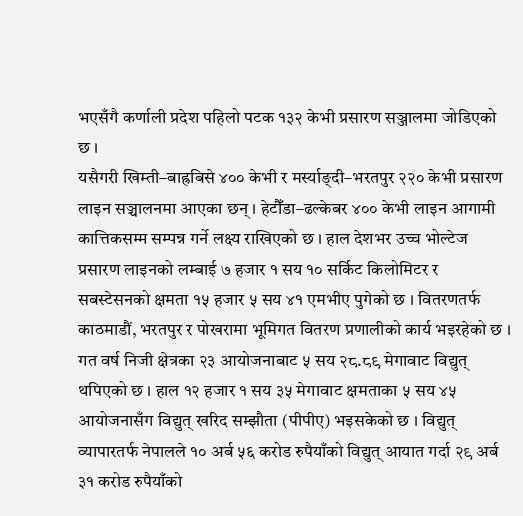भएसँगै कर्णाली प्रदेश पहिलो पटक १३२ केभी प्रसारण सञ्जालमा जोडिएको छ ।
यसैगरी खिम्ती–बाह्रबिसे ४०० केभी र मर्स्याङ्दी–भरतपुर २२० केभी प्रसारण लाइन सञ्चालनमा आएका छन् । हेटौँडा–ढल्केबर ४०० केभी लाइन आगामी कात्तिकसम्म सम्पन्न गर्ने लक्ष्य राखिएको छ । हाल देशभर उच्च भोल्टेज प्रसारण लाइनको लम्बाई ७ हजार १ सय १० सर्किट किलोमिटर र सबस्टेसनको क्षमता १५ हजार ५ सय ४१ एमभीए पुगेको छ । वितरणतर्फ काठमाडौं, भरतपुर र पोखरामा भूमिगत वितरण प्रणालीको कार्य भइरहेको छ ।
गत वर्ष निजी क्षेत्रका २३ आयोजनाबाट ५ सय २८.८९ मेगावाट विद्युत् थपिएको छ । हाल १२ हजार १ सय ३५ मेगावाट क्षमताका ५ सय ४५ आयोजनासँग विद्युत् खरिद सम्झौता (पीपीए) भइसकेको छ । विद्युत् व्यापारतर्फ नेपालले १० अर्ब ५६ करोड रुपैयाँको विद्युत् आयात गर्दा २९ अर्ब ३१ करोड रुपैयाँको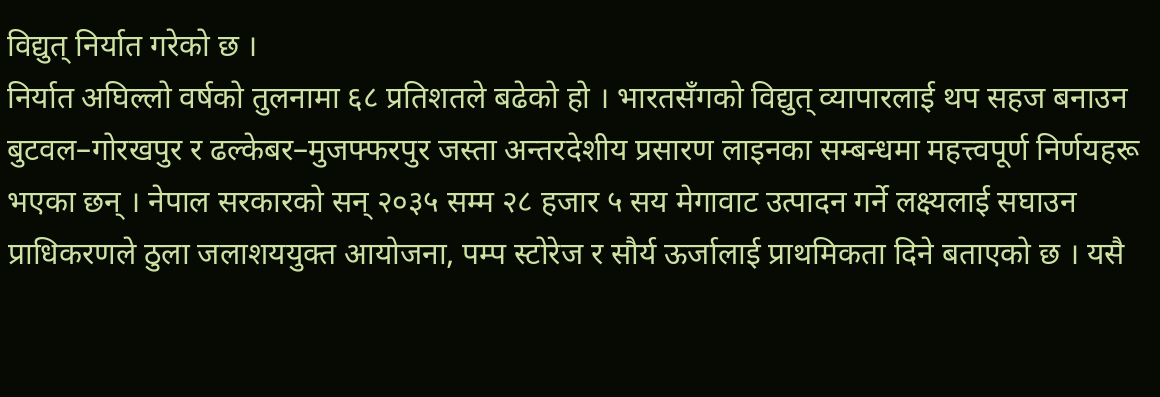विद्युत् निर्यात गरेको छ ।
निर्यात अघिल्लो वर्षको तुलनामा ६८ प्रतिशतले बढेको हो । भारतसँगको विद्युत् व्यापारलाई थप सहज बनाउन बुटवल–गोरखपुर र ढल्केबर–मुजफ्फरपुर जस्ता अन्तरदेशीय प्रसारण लाइनका सम्बन्धमा महत्त्वपूर्ण निर्णयहरू भएका छन् । नेपाल सरकारको सन् २०३५ सम्म २८ हजार ५ सय मेगावाट उत्पादन गर्ने लक्ष्यलाई सघाउन प्राधिकरणले ठुला जलाशययुक्त आयोजना, पम्प स्टोरेज र सौर्य ऊर्जालाई प्राथमिकता दिने बताएको छ । यसै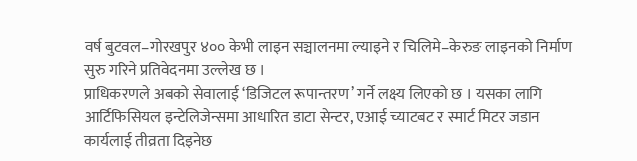वर्ष बुटवल–गोरखपुर ४०० केभी लाइन सञ्चालनमा ल्याइने र चिलिमे–केरुङ लाइनको निर्माण सुरु गरिने प्रतिवेदनमा उल्लेख छ ।
प्राधिकरणले अबको सेवालाई ‘डिजिटल रूपान्तरण’ गर्ने लक्ष्य लिएको छ । यसका लागि आर्टिफिसियल इन्टेलिजेन्समा आधारित डाटा सेन्टर, एआई च्याटबट र स्मार्ट मिटर जडान कार्यलाई तीव्रता दिइनेछ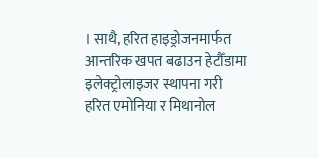। साथै, हरित हाइड्रोजनमार्फत आन्तरिक खपत बढाउन हेटौँडामा इलेक्ट्रोलाइजर स्थापना गरी हरित एमोनिया र मिथानोल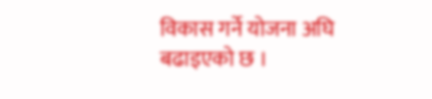विकास गर्ने योजना अघि बढाइएको छ ।